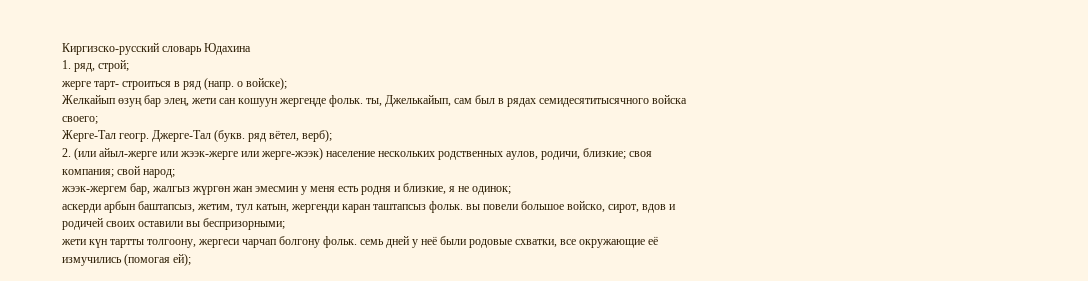Киргизско-русский словарь Юдахина
1. ряд, строй;
жерге тарт- строиться в ряд (напр. о войске);
Желкайып өзуң бар элең, жети сан кошуун жергеңде фольк. ты, Джелькайып, сам был в рядах семидесятитысячного войска своего;
Жерге-Тал геогр. Джерге-Тал (букв. ряд вётел, верб);
2. (или айыл-жерге или жээк-жерге или жерге-жээк) население нескольких родственных аулов, родичи, близкие; своя компания; свой народ;
жээк-жергем бар, жалгыз жүргөн жан эмесмин у меня есть родня и близкие, я не одинок;
аскерди арбын баштапсыз, жетим, тул катын, жергеңди каран таштапсыз фольк. вы повели большое войско, сирот, вдов и родичей своих оставили вы беспризорными;
жети күн тартты толгоону, жергеси чарчап болгону фольк. семь дней у неё были родовые схватки, все окружающие её измучились (помогая ей);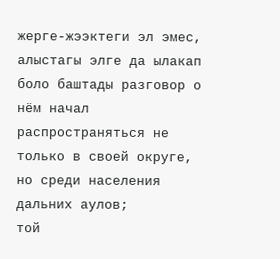жерге-жээктеги эл эмес, алыстагы элге да ылакап боло баштады разговор о нём начал распространяться не только в своей округе, но среди населения дальних аулов;
той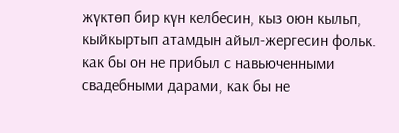жүктөп бир күн келбесин, кыз оюн кыльп, кыйкыртып атамдын айыл-жергесин фольк. как бы он не прибыл с навьюченными свадебными дарами, как бы не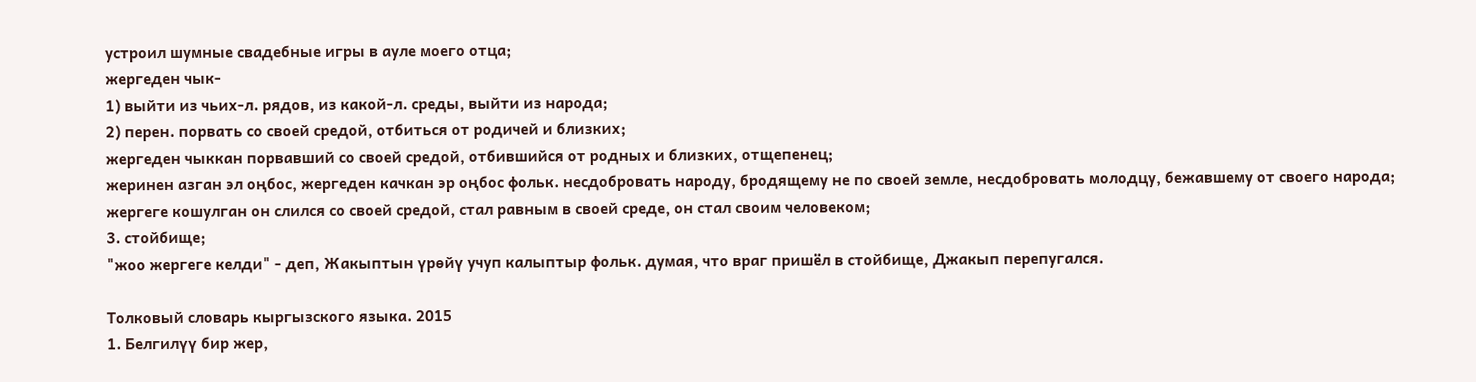устроил шумные свадебные игры в ауле моего отца;
жергеден чык-
1) выйти из чьих-л. рядов, из какой-л. среды, выйти из народа;
2) перен. порвать со своей средой, отбиться от родичей и близких;
жергеден чыккан порвавший со своей средой, отбившийся от родных и близких, отщепенец;
жеринен азган эл оңбос, жергеден качкан эр оңбос фольк. несдобровать народу, бродящему не по своей земле, несдобровать молодцу, бежавшему от своего народа;
жергеге кошулган он слился со своей средой, стал равным в своей среде, он стал своим человеком;
3. стойбище;
"жоо жергеге келди" - деп, Жакыптын үрөйү учуп калыптыр фольк. думая, что враг пришёл в стойбище, Джакып перепугался.

Толковый словарь кыргызского языка. 2015
1. Белгилүү бир жер,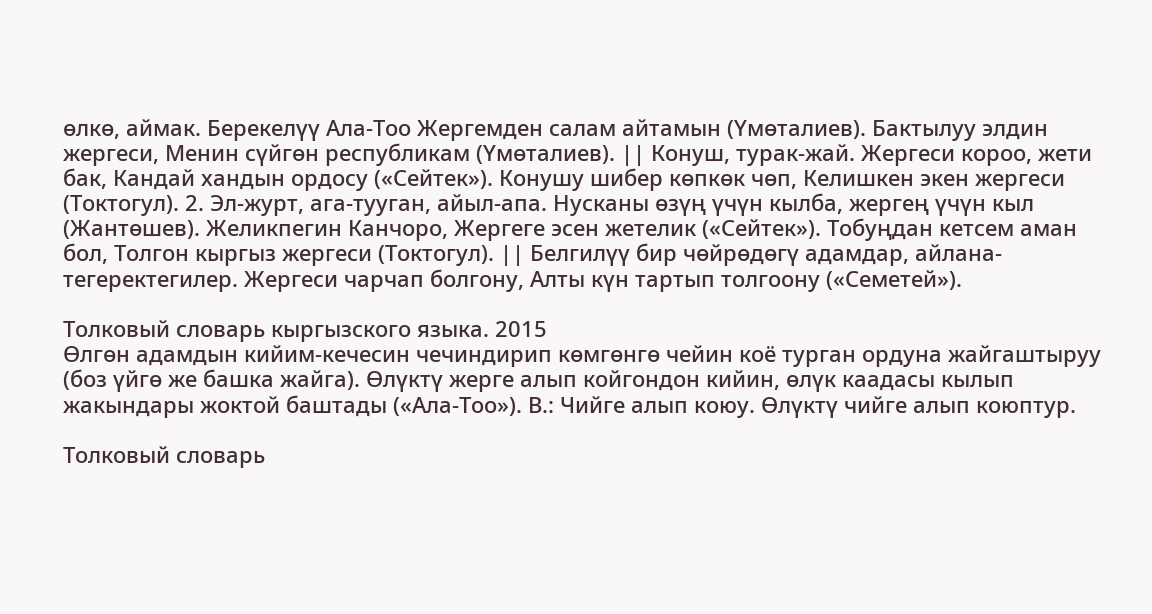өлкө, аймак. Берекелүү Ала-Тоо Жергемден салам айтамын (Үмөталиев). Бактылуу элдин жергеси, Менин сүйгөн республикам (Үмөталиев). || Конуш, турак-жай. Жергеси короо, жети бак, Кандай хандын ордосу («Сейтек»). Конушу шибер көпкөк чөп, Келишкен экен жергеси (Токтогул). 2. Эл-журт, ага-тууган, айыл-апа. Нусканы өзүң үчүн кылба, жергең үчүн кыл (Жантөшев). Желикпегин Канчоро, Жергеге эсен жетелик («Сейтек»). Тобуңдан кетсем аман бол, Толгон кыргыз жергеси (Токтогул). || Белгилүү бир чөйрөдөгү адамдар, айлана-тегеректегилер. Жергеси чарчап болгону, Алты күн тартып толгоону («Семетей»).

Толковый словарь кыргызского языка. 2015
Өлгөн адамдын кийим-кечесин чечиндирип көмгөнгө чейин коё турган ордуна жайгаштыруу (боз үйгө же башка жайга). Өлүктү жерге алып койгондон кийин, өлүк каадасы кылып жакындары жоктой баштады («Ала-Тоо»). В.: Чийге алып коюу. Өлүктү чийге алып коюптур.

Толковый словарь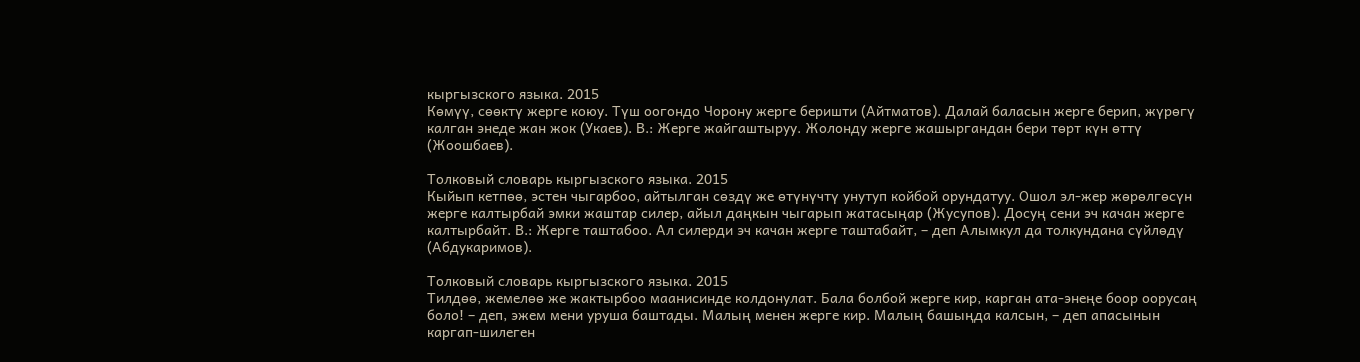кыргызского языка. 2015
Көмүү, сөөктү жерге коюу. Түш оогондо Чорону жерге беришти (Айтматов). Далай баласын жерге берип, жүрөгү калган энеде жан жок (Укаев). В.: Жерге жайгаштыруу. Жолонду жерге жашыргандан бери төрт күн өттү (Жоошбаев).

Толковый словарь кыргызского языка. 2015
Кыйып кетпөө, эстен чыгарбоо, айтылган сөздү же өтүнүчтү унутуп койбой орундатуу. Ошол эл-жер жөрөлгөсүн жерге калтырбай эмки жаштар силер, айыл даңкын чыгарып жатасыңар (Жусупов). Досуң сени эч качан жерге калтырбайт. В.: Жерге таштабоо. Ал силерди эч качан жерге таштабайт, – деп Алымкул да толкундана сүйлөдү (Абдукаримов).

Толковый словарь кыргызского языка. 2015
Тилдөө, жемелөө же жактырбоо маанисинде колдонулат. Бала болбой жерге кир, карган ата-энеңе боор оорусаң боло! – деп, эжем мени уруша баштады. Малың менен жерге кир. Малың башыңда калсын, – деп апасынын каргап-шилеген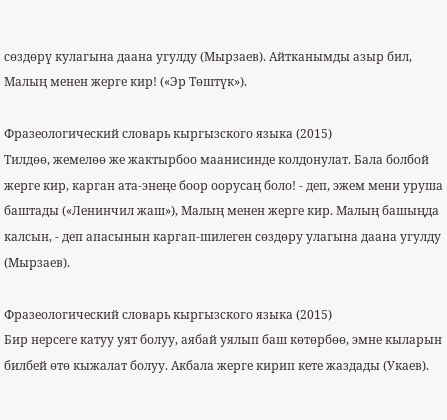сөздөрү кулагына даана угулду (Мырзаев). Айтканымды азыр бил, Малың менен жерге кир! («Эр Төштүк»).

Фразеологический словарь кыргызского языка (2015)
Тилдөө, жемелөө же жактырбоо маанисинде колдонулат. Бала болбой жерге кир, карган ата-энеңе боор оорусаң боло! - деп, эжем мени уруша баштады («Ленинчил жаш»), Малың менен жерге кир. Малың башыңда калсын, - деп апасынын каргап-шилеген сөздөру улагына даана угулду (Мырзаев).

Фразеологический словарь кыргызского языка (2015)
Бир нерсеге катуу уят болуу, аябай уялып баш көтөрбөө, эмне кыларын билбей өтө кыжалат болуу. Акбала жерге кирип кете жаздады (Укаев).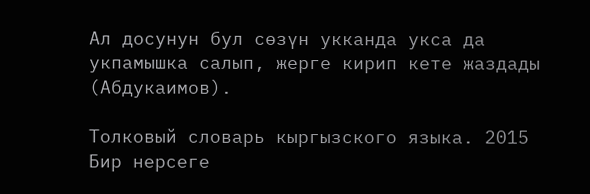Ал досунун бул сөзүн укканда укса да укпамышка салып, жерге кирип кете жаздады (Абдукаимов).

Толковый словарь кыргызского языка. 2015
Бир нерсеге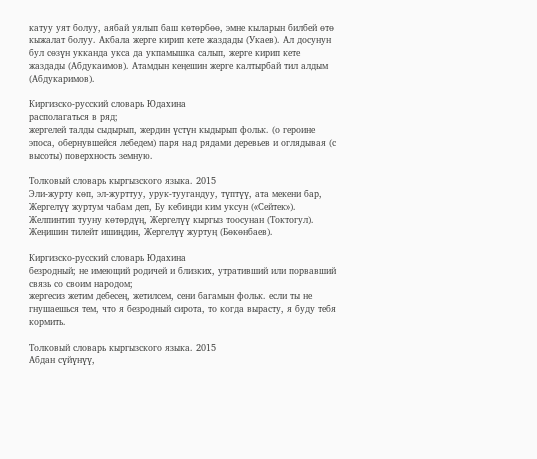катуу уят болуу, аябай уялып баш көтөрбөө, эмне кыларын билбей өтө кыжалат болуу. Акбала жерге кирип кете жаздады (Укаев). Ал досунун бул сөзүн укканда укса да укпамышка салып, жерге кирип кете жаздады (Абдукаимов). Атамдын кеңешин жерге калтырбай тил алдым (Абдукаримов).

Киргизско-русский словарь Юдахина
располагаться в ряд;
жергелей талды сыдырып, жердин үстүн кыдырып фольк. (о героине эпоса, обернувшейся лебедем) паря над рядами деревьев и оглядывая (с высоты) поверхность земную.

Толковый словарь кыргызского языка. 2015
Эли-журту көп, эл-журттуу, урук-туугандуу, түптүү, ата мекени бар, Жергелүү журтум чабам деп, Бу кебиңди ким уксун («Сейтек»). Желпинтип тууну көтөрдүң, Жергелүү кыргыз тоосунан (Токтогул). Жеңишин тилейт ишиңдин, Жергелүү журтуң (Бөкөнбаев).

Киргизско-русский словарь Юдахина
безродный; не имеющий родичей и близких, утративший или порвавший связь со своим народом;
жергесиз жетим дебесең, жетилсем, сени багамын фольк. если ты не гнушаешься тем, что я безродный сирота, то когда вырасту, я буду тебя кормить.

Толковый словарь кыргызского языка. 2015
Абдан сүйүнүү,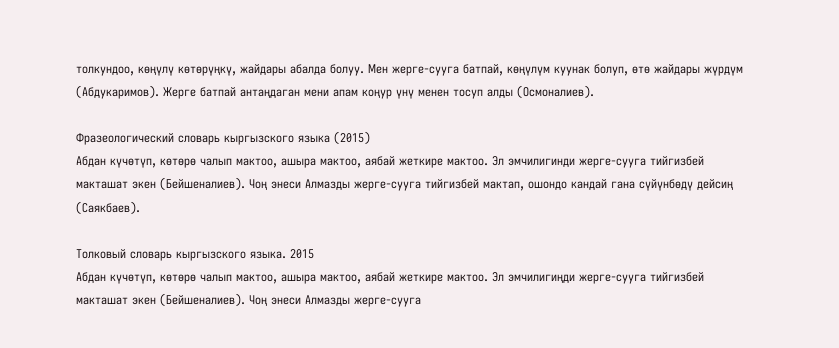толкундоо, көңүлү көтөрүңкү, жайдары абалда болуу. Мен жерге-сууга батпай, көңүлүм куунак болуп, өтө жайдары жүрдүм (Абдукаримов). Жерге батпай антаңдаган мени апам коңур үнү менен тосуп алды (Осмоналиев).

Фразеологический словарь кыргызского языка (2015)
Абдан күчөтүп, көтөрө чалып мактоо, ашыра мактоо, аябай жеткире мактоо. Эл эмчилигинди жерге-сууга тийгизбей макташат экен (Бейшеналиев). Чоң энеси Алмазды жерге-сууга тийгизбей мактап, ошондо кандай гана сүйүнбөдү дейсиң (Саякбаев).

Толковый словарь кыргызского языка. 2015
Абдан күчөтүп, көтөрө чалып мактоо, ашыра мактоо, аябай жеткире мактоо. Эл эмчилигиңди жерге-сууга тийгизбей макташат экен (Бейшеналиев). Чоң энеси Алмазды жерге-сууга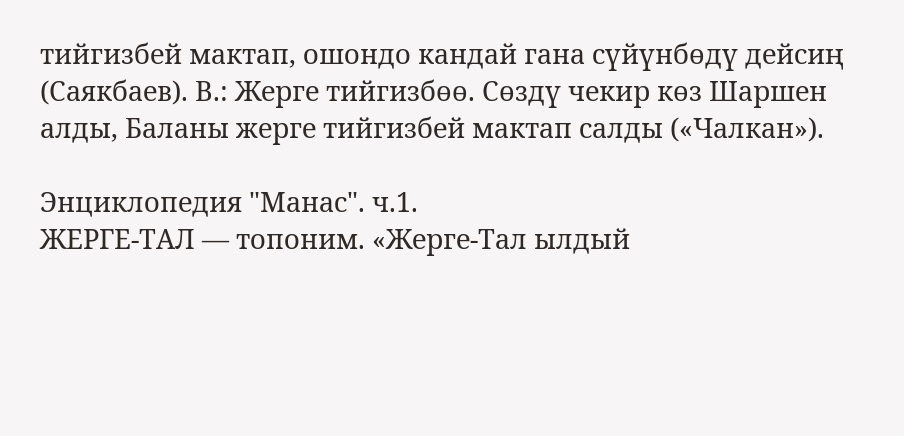тийгизбей мактап, ошондо кандай гана сүйүнбөдү дейсиң (Саякбаев). В.: Жерге тийгизбөө. Сөздү чекир көз Шаршен алды, Баланы жерге тийгизбей мактап салды («Чалкан»).

Энциклопедия "Манас". ч.1.
ЖЕРГЕ-ТАЛ — топоним. «Жерге-Тал ылдый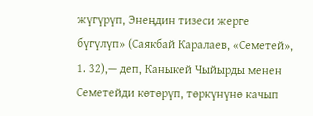жүгүрүп, Энеңдин тизеси жерге бүгүлүп» (Саякбай Каралаев, «Семетей», 1. 32),— деп, Каныкей Чыйырды менен Семетейди көтөрүп, төркүнүнө качып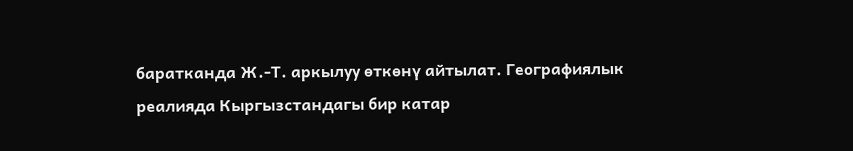баратканда Ж.-Т. аркылуу өткөнү айтылат. Географиялык реалияда Кыргызстандагы бир катар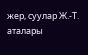жер, суулар Ж.-Т. аталары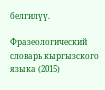белгилүү.

Фразеологический словарь кыргызского языка (2015)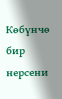Көбүнчө бир нерсени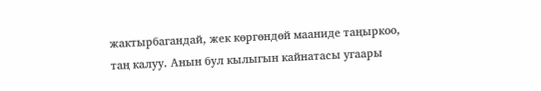жактырбагандай, жек көргөндөй мааниде таңыркоо, таң калуу. Анын бул кылыгын кайнатасы угаары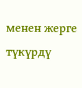менен жерге түкүрдү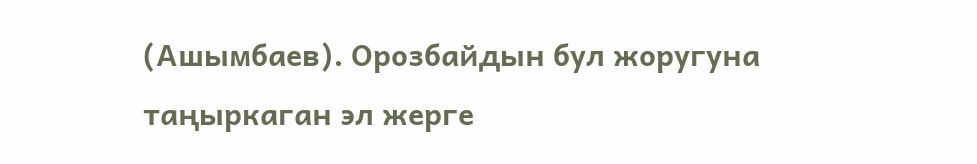(Ашымбаев). Орозбайдын бул жоругуна таңыркаган эл жерге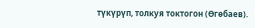түкүрүп, толкуя токтогон (Өгөбаев).